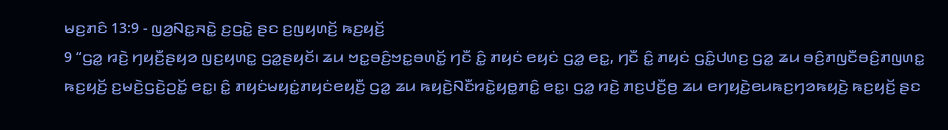ꤗꤢ꤬ꤊꤢꤨ 13:9 - ꤜꤤ꤬ꤡꤢ꤭ꤏꤢꤧ꤭ ꤢ꤬ꤞꤢꤧ꤭ ꤔꤢ ꤢ꤬ꤜꤟꤛꤢꤩ꤬ ꤒꤢ꤬ꤟꤢꤩ꤬
9 “ꤞꤤ꤭ ꤙꤢꤧ꤬ ꤚꤟꤢꤪ꤬ꤔꤟꤤ ꤜꤢ꤬ꤟꤛꤢ꤭ ꤞꤤ꤭ꤔꤟꤢꤩ꤯ ꤘꤣ ꤠꤢ꤭ꤋꤢꤨ꤬ꤠꤢ꤭ꤋꤛꤢꤩ꤭ ꤚꤢꤪ ꤢꤨ꤭ ꤊꤟꤢꤦ ꤕꤟꤢꤦ ꤞꤤ꤭ ꤕꤢ꤭, ꤚꤢꤪ ꤢꤨ꤭ ꤊꤟꤢꤦ ꤞꤢꤨ꤭ꤓꤛꤢ꤬ ꤞꤤ꤭ ꤘꤣ ꤋꤢꤨ꤬ꤊꤜꤢꤪꤋꤢꤨ꤬ꤊꤜꤛꤢ꤭ ꤒꤢ꤬ꤟꤢꤩ꤬ ꤢ꤬ꤗꤢꤧ꤬ꤞꤢꤧ꤬ꤑꤢꤩ꤭ ꤕꤢ꤭꤯ ꤢꤨ꤭ ꤊꤟꤢꤦꤗꤟꤢꤦ꤭ꤊꤟꤢꤦꤕꤟꤢꤪ꤬ ꤞꤤ꤭ ꤘꤣ ꤒꤟꤢꤧ꤬ꤡꤢꤪꤙꤢꤧ꤭ꤟꤥ꤭ꤊꤢꤨ꤭ ꤕꤢ꤭꤯ ꤞꤤ꤭ ꤙꤢꤧ꤬ ꤊꤢ꤬ꤓꤢꤪ꤬ꤥ꤬ ꤘꤣ ꤕꤚꤟꤢꤧ꤬ꤕꤣꤒꤢ꤬ꤚꤤꤒꤟꤢꤧ꤬ ꤒꤢ꤬ꤟꤢꤩ꤬ ꤔꤢ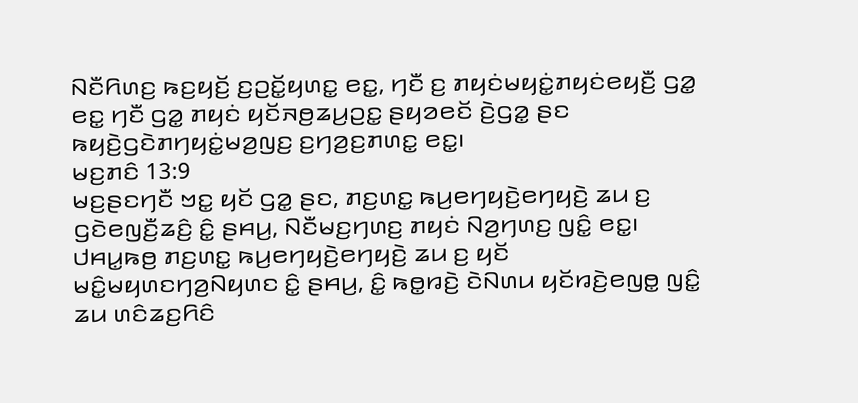ꤡꤢꤪꤖꤛꤢ꤬ ꤒꤢ꤬ꤟꤢꤩ꤬ ꤢ꤬ꤑꤢꤩ꤭ꤟꤛꤢ꤭ ꤕꤢ꤭, ꤚꤢꤪ ꤢ꤬ ꤊꤟꤢꤦꤗꤟꤢꤦ꤭ꤊꤟꤢꤦꤕꤟꤢꤪ꤬ ꤞꤤ꤭ ꤕꤢ꤭ ꤚꤢꤪ ꤞꤤ꤭ ꤊꤟꤢꤦ ꤟꤢꤩꤏꤥ꤬ꤘꤣ꤬ꤑꤢ꤭ ꤔꤟꤤꤕꤢꤩ ꤢꤧ꤬ꤞꤤ꤭ ꤔꤢ ꤒꤟꤢꤧ꤬ꤞꤢꤧꤊꤚꤟꤢꤦ꤭ꤗꤤ꤬ꤜꤢ꤬ ꤢ꤬ꤚꤤ꤬ꤢ꤬ꤊꤛꤢ꤭ ꤕꤢ꤭꤯
ꤗꤢ꤬ꤊꤢꤨ 13:9
ꤗꤢ꤬ꤔꤢꤚꤢꤪ ꤠꤢ꤭ ꤟꤢꤩ ꤞꤤ꤭ ꤔꤢ, ꤊꤢ꤬ꤛꤢ꤭ ꤒꤣ꤬ꤕꤚꤟꤢꤧ꤬ꤕꤚꤟꤢꤧ꤬ ꤘꤣ ꤢ꤬ ꤞꤢꤧꤕꤜꤢꤪ꤬ꤘꤢꤨ꤬ ꤢꤨ꤭ ꤔꤌꤣ꤬, ꤡꤢꤪꤗꤢ꤬ꤚꤛꤢ꤬ ꤊꤟꤢꤦ ꤡꤤ꤬ꤚꤛꤢ꤬ ꤜꤢꤨ꤭ ꤕꤢ꤭꤯ ꤓꤌꤣ꤭ꤒꤥ꤬ ꤊꤢ꤬ꤛꤢ꤭ ꤒꤣ꤬ꤕꤚꤟꤢꤧ꤬ꤕꤚꤟꤢꤧ꤬ ꤘꤣ ꤢ꤬ ꤟꤢꤩ ꤗꤢꤨ꤭ꤗꤟꤛꤢꤚꤤ꤬ꤡꤟꤛꤢ ꤢꤨ꤭ ꤔꤌꤣ꤬, ꤢꤨ꤭ ꤒꤥ꤭ꤙꤢꤧ꤬ ꤢꤧꤡꤛꤣ ꤟꤢꤩꤙꤢꤧ꤬ꤕꤜꤥ꤭ ꤜꤢꤨ꤭ ꤘꤣ ꤛꤢꤨꤘꤢ꤬ꤖꤢꤨ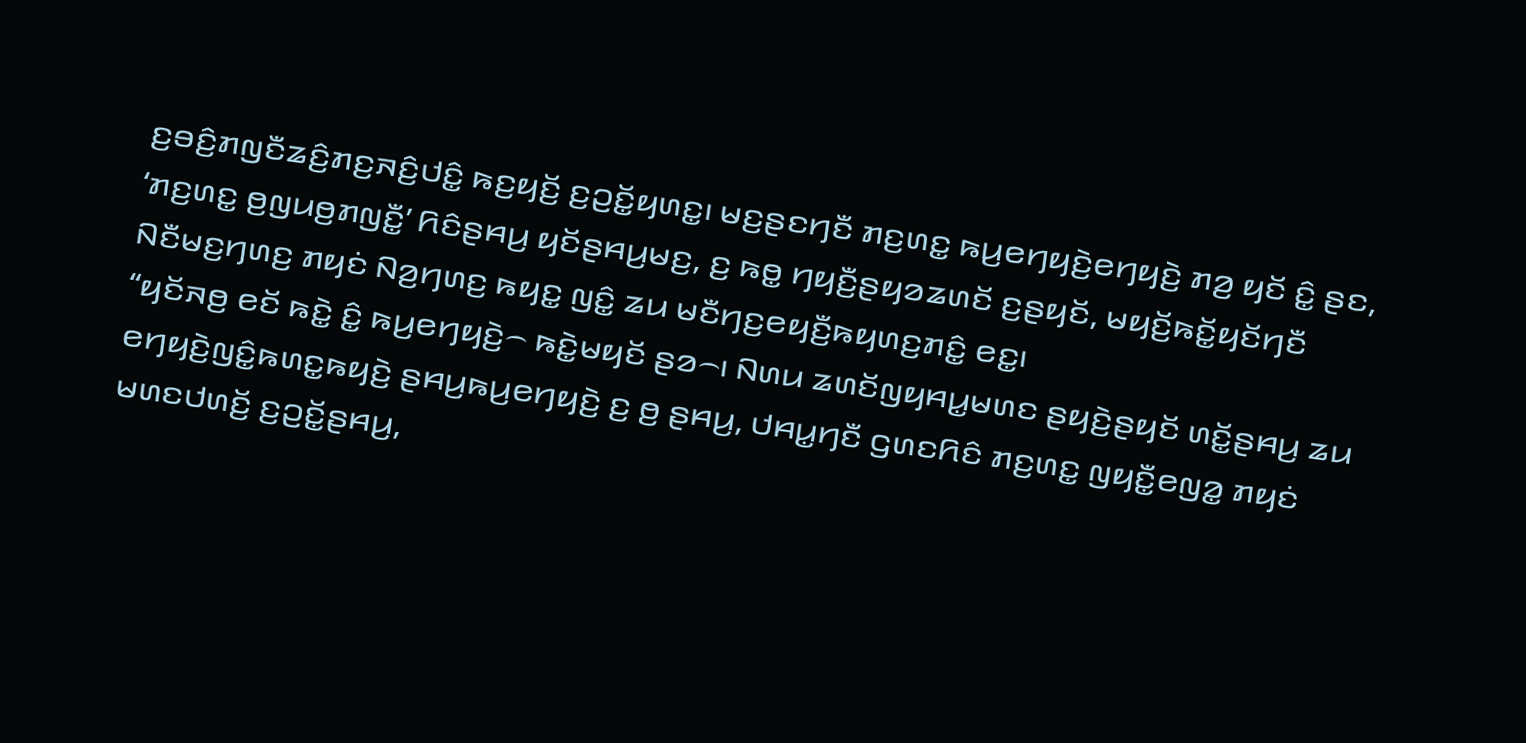ꤢ꤬ꤋꤢꤨ꤬ꤊꤜꤢꤪꤘꤢꤨ꤬ꤊꤢ꤬ꤏꤢꤨ꤬ꤓꤢꤨ꤭ ꤒꤢ꤬ꤟꤢꤩ꤬ ꤢ꤬ꤑꤢꤩ꤭ꤟꤛꤢ꤭꤯ ꤗꤢ꤬ꤔꤢꤚꤢꤪ ꤊꤢ꤬ꤛꤢ꤭ ꤒꤣ꤬ꤕꤚꤟꤢꤧ꤬ꤕꤚꤟꤢꤧ꤬ ꤊꤤ꤬ ꤟꤢꤩ ꤢꤨ꤭ ꤔꤢ, ‘ꤊꤢ꤬ꤛꤢ꤭ ꤥ꤬ꤜꤣꤥ꤬ꤊꤜꤢꤪ꤭’ ꤖꤢꤨꤔꤌꤣ꤬ ꤟꤢꤩꤔꤌꤣ꤬ꤗꤢ꤬, ꤢ꤬ ꤒꤥ꤭ ꤚꤟꤢꤪ꤬ꤔꤟꤤꤘꤛꤢꤩ ꤢ꤬ꤔꤟꤢꤩ, ꤗꤟꤢꤩ꤬ꤒꤢꤩ꤭ꤟꤢꤩꤚꤢꤪ ꤡꤢꤪꤗꤢ꤬ꤚꤛꤢ꤬ ꤊꤟꤢꤦ ꤡꤤ꤬ꤚꤛꤢ꤬ ꤒꤟꤢ꤭ ꤜꤢꤨ꤭ ꤘꤣ ꤗꤢꤪꤚꤢ꤬ꤕꤟꤢꤪ꤬ꤒꤟꤛꤢ꤬ꤊꤢꤨ꤭ ꤕꤢ꤭꤯
“ꤟꤢꤩꤏꤥ꤬ ꤕꤢꤩ ꤒꤢꤧ꤭ ꤢꤨ꤭ ꤒꤣ꤬ꤕꤚꤟꤢꤧ꤬꤮ ꤒꤢꤧ꤭ꤗꤟꤢꤩ ꤔꤤ꤮꤯ ꤡꤛꤣ ꤘꤛꤢꤩꤜꤟꤌꤣ꤭ꤗꤛꤢ ꤔꤟꤢꤧ꤬ꤔꤟꤢꤩ ꤛꤢꤩ꤭ꤔꤌꤣ꤬ ꤘꤣ ꤕꤚꤟꤢꤧ꤬ꤜꤢꤨ꤭ꤒꤛꤢ꤭ꤒꤟꤢꤧ꤬ ꤔꤌꤣ꤬ꤒꤣ꤬ꤕꤚꤟꤢꤧ꤬ ꤢ꤬ ꤥ꤬ ꤔꤌꤣ꤬, ꤓꤌꤣ꤭ꤚꤢꤪ ꤞꤛꤢꤖꤢꤨ ꤊꤢ꤬ꤛꤢ꤭ ꤜꤟꤢꤪ꤭ꤕꤜꤤ꤭ ꤊꤟꤢꤦ ꤗꤛꤢꤓꤛꤢꤩ꤬ ꤢ꤬ꤑꤢꤩ꤭ꤔꤌꤣ꤬,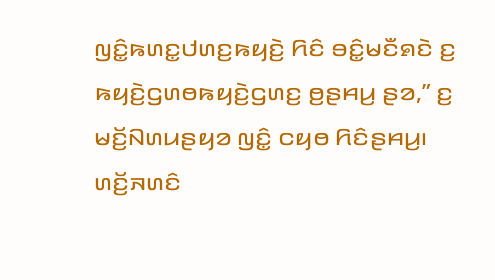ꤜꤢꤨ꤭ꤒꤛꤢ꤭ꤓꤛꤢ꤬ꤒꤟꤢꤧ꤬ ꤖꤢꤨ ꤋꤢꤨ꤭ꤗꤢꤪꤎꤢꤧ ꤢ꤬ ꤒꤟꤢꤧ꤬ꤞꤛꤥꤒꤟꤢꤧ꤬ꤞꤛꤢ꤬ ꤥ꤬ꤔꤌꤣ꤬ ꤔꤤ,” ꤢ꤬ ꤗꤢꤩ꤬ꤡꤛꤣꤔꤟꤤ ꤜꤢꤨ꤭ ꤍꤟꤥ ꤖꤢꤨꤔꤌꤣ꤬꤯
ꤛꤢꤩ꤬ꤏꤛꤢꤨ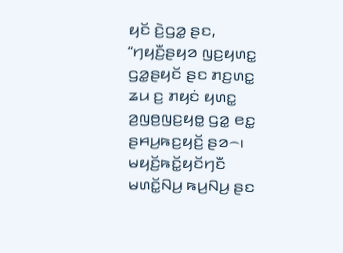ꤟꤢꤩ ꤢꤧ꤬ꤞꤤ꤭ ꤔꤢ, “ꤚꤟꤢꤪ꤬ꤔꤟꤤ ꤜꤢ꤬ꤟꤛꤢ꤭ ꤞꤤ꤭ꤔꤟꤢꤩ ꤔꤢ ꤊꤢ꤬ꤛꤢ꤭ ꤘꤣ ꤢ꤬ ꤊꤟꤢꤦ ꤟꤛꤢ꤭ ꤤ꤬ꤜꤥ꤬ꤜꤢ꤬ꤟꤥ꤭ ꤞꤤ꤭ ꤕꤢ꤭ ꤔꤌꤣ꤬ꤒꤢ꤬ꤟꤢꤩ꤬ ꤔꤤ꤮꤯
ꤗꤟꤢꤩ꤬ꤒꤢꤩ꤭ꤟꤢꤩꤚꤢꤪ ꤗꤛꤢꤩ꤭ꤡꤣ꤬ ꤒꤣ꤬ꤡꤣ꤬ ꤔꤢ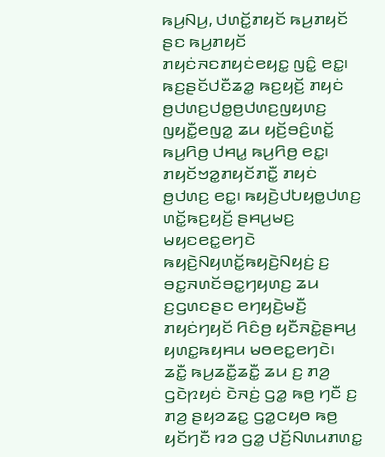ꤒꤣ꤬ꤡꤣ꤬, ꤓꤛꤢꤩ꤭ꤊꤟꤢꤩ ꤒꤣ꤬ꤊꤟꤢꤩ ꤔꤢ ꤒꤣ꤬ꤊꤟꤢꤩ ꤊꤟꤢꤦꤏꤢꤊꤟꤢꤦꤕꤟꤢ꤭ ꤜꤢꤨ꤭ ꤕꤢ꤭꤯ ꤒꤢ꤬ꤔꤢꤩꤓꤢꤪꤘꤤ꤭ ꤒꤢ꤬ꤟꤢꤩ꤬ ꤊꤟꤢꤦ ꤥ꤬ꤓꤛꤢ꤬ꤓꤥ꤭ꤥ꤬ꤓꤛꤢ꤬ꤜꤟꤛꤢ꤬ ꤜꤟꤢꤪ꤭ꤕꤜꤤ꤭ ꤘꤣ ꤟꤢꤩ꤬ꤋꤢꤨ꤬ꤛꤢꤩ꤭ ꤒꤣ꤬ꤖꤥ꤬ ꤓꤌꤣ꤭ ꤒꤣ꤬ꤖꤥ꤬ ꤕꤢ꤭꤯ ꤊꤟꤢꤩꤠꤤ꤭ꤊꤟꤢꤩꤊꤢꤪ꤭ ꤊꤟꤢꤦ ꤥ꤬ꤓꤛꤢ꤬ ꤕꤢ꤭꤯ ꤒꤟꤢꤧ꤬ꤓꤝꤟꤥ꤭ꤓꤛꤢ꤬ ꤛꤢꤩ꤭ꤒꤢ꤬ꤟꤢꤩ꤬ ꤔꤌꤣ꤬ꤗꤢ꤬ ꤗꤟꤢꤕꤢ꤭ꤕꤚꤢꤧ ꤒꤟꤢꤧ꤬ꤡꤟꤛꤢꤩ꤭ꤒꤟꤢꤧ꤬ꤡꤟꤢꤦ꤬ ꤢ꤬ ꤋꤢ꤭ꤏꤛꤢꤩꤋꤢ꤭ꤚꤟꤛꤢ꤬ ꤘꤣ ꤢ꤬ꤞꤛꤢꤔꤢ ꤕꤚꤟꤢꤧ꤬ꤗꤢꤪ꤬ ꤊꤟꤢꤦꤚꤟꤢꤩ ꤖꤢꤨꤥ꤬ ꤟꤢꤪꤏꤢꤧ꤭ꤔꤌꤣ꤬ ꤟꤛꤢ꤭ꤒꤟꤌꤣ ꤗꤥꤕꤢ꤭ꤕꤚꤢꤧ꤯
ꤘꤢꤪ꤭ ꤒꤣ꤬ꤘꤢꤪ꤭ꤘꤢꤪ꤭ ꤘꤣ ꤢ꤬ ꤊꤤ꤬ ꤞꤢꤧꤐꤟꤢꤦ ꤢꤧꤏꤢꤦ꤬ ꤞꤤ꤭ ꤒꤥ꤬ ꤚꤢꤪ ꤢ꤬ ꤊꤤ꤬ ꤔꤟꤤꤘꤢ꤭ ꤞꤤ꤭ꤍꤟꤥ ꤒꤥ꤬ ꤟꤢꤩꤚꤢꤪ ꤙꤤ ꤞꤤ꤭ ꤓꤢꤩ꤬ꤡꤛꤣꤊꤛꤢ꤭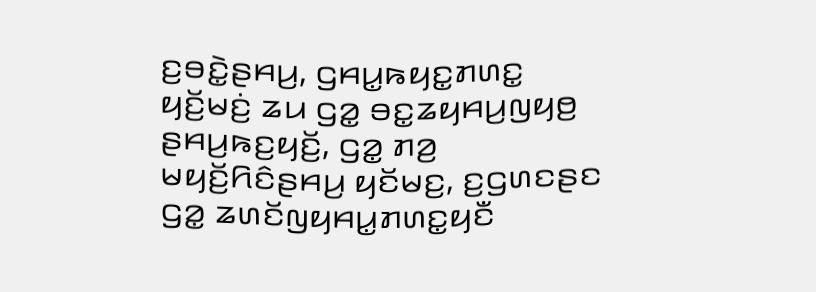ꤢ꤬ꤋꤢꤧ꤭ꤔꤌꤣ꤬, ꤞꤌꤣ꤭ꤒꤟꤢ꤭ꤊꤛꤢ꤭ ꤟꤢꤩ꤬ꤗꤢꤦ꤬ ꤘꤣ ꤞꤤ꤭ ꤋꤢ꤭ꤘꤟꤌꤣ꤬ꤜꤟꤥ꤬ ꤔꤌꤣ꤬ꤒꤢ꤬ꤟꤢꤩ꤬, ꤞꤤ꤭ ꤊꤤ꤬ ꤗꤟꤢꤩ꤬ꤖꤢꤨꤔꤌꤣ꤬ ꤟꤢꤩꤗꤢ꤬, ꤢ꤬ꤞꤛꤢꤔꤢ ꤞꤤ꤭ ꤘꤛꤢꤩꤜꤟꤌꤣ꤭ꤊꤛꤢ꤭ꤟꤢꤪ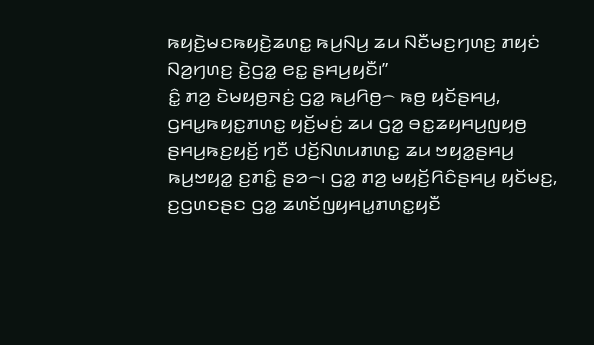ꤒꤟꤢꤧ꤬ꤗꤢꤒꤟꤢꤧ꤬ꤘꤛꤢ꤭ ꤒꤣ꤬ꤡꤣ꤬ ꤘꤣ ꤡꤢꤪꤗꤢ꤬ꤚꤛꤢ꤬ ꤊꤟꤢꤦ ꤡꤤ꤬ꤚꤛꤢ꤬ ꤢꤧ꤬ꤞꤤ꤭ ꤕꤢ꤭ ꤔꤌꤣ꤬ꤟꤢꤪ꤯”
ꤢꤨ꤭ ꤊꤤ꤬ ꤢꤧꤗꤟꤥ꤬ꤏꤢꤦ꤬ ꤞꤤ꤭ ꤒꤣ꤬ꤖꤥ꤬꤮ ꤒꤥ꤬ ꤟꤢꤩꤔꤌꤣ꤬, ꤞꤌꤣ꤭ꤒꤟꤢ꤭ꤊꤛꤢ꤭ ꤟꤢꤩ꤬ꤗꤢꤦ꤬ ꤘꤣ ꤞꤤ꤭ ꤋꤢ꤭ꤘꤟꤌꤣ꤬ꤜꤟꤥ꤬ ꤔꤌꤣ꤬ꤒꤢ꤬ꤟꤢꤩ꤬ ꤚꤢꤪ ꤓꤢꤩ꤬ꤡꤛꤣꤊꤛꤢ꤭ ꤘꤣ ꤠꤟꤤ꤭ꤔꤌꤣ꤬ ꤒꤣ꤬ꤠꤟꤤ꤭ ꤢ꤬ꤊꤢꤨ꤭ ꤔꤤ꤮꤯ ꤞꤤ꤭ ꤊꤤ꤬ ꤗꤟꤢꤩ꤬ꤖꤢꤨꤔꤌꤣ꤬ ꤟꤢꤩꤗꤢ꤬, ꤢ꤬ꤞꤛꤢꤔꤢ ꤞꤤ꤭ ꤘꤛꤢꤩꤜꤟꤌꤣ꤭ꤊꤛꤢ꤭ꤟꤢꤪ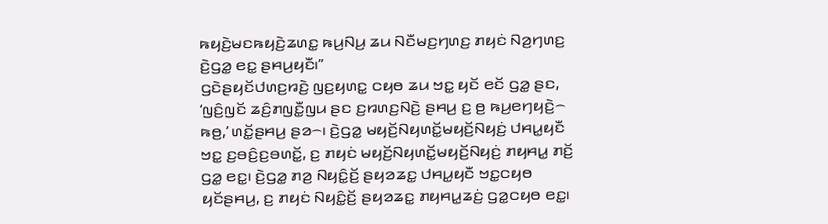ꤒꤟꤢꤧ꤬ꤗꤢꤒꤟꤢꤧ꤬ꤘꤛꤢ꤭ ꤒꤣ꤬ꤡꤣ꤬ ꤘꤣ ꤡꤢꤪꤗꤢ꤬ꤚꤛꤢ꤬ ꤊꤟꤢꤦ ꤡꤤ꤬ꤚꤛꤢ꤬ ꤢꤧ꤬ꤞꤤ꤭ ꤕꤢ꤭ ꤔꤌꤣ꤬ꤟꤢꤪ꤯”
ꤞꤢꤧꤔꤟꤢꤩꤓꤛꤢ꤬ꤙꤢꤧ꤬ ꤜꤢ꤬ꤟꤛꤢ꤭ ꤍꤟꤥ ꤘꤣ ꤠꤢ꤭ ꤟꤢꤩ ꤕꤢꤩ ꤞꤤ꤭ ꤔꤢ, ‘ꤜꤢꤨ꤬ꤜꤢꤩ ꤘꤢꤨ꤬ꤊꤜꤢꤪ꤭ꤜꤣ ꤔꤢ ꤢ꤬ꤙꤛꤢ꤬ꤡꤢꤧ꤬ ꤔꤌꤣ꤬ ꤢ꤬ ꤥ꤬ ꤒꤣ꤬ꤕꤚꤟꤢꤧ꤬꤮ ꤒꤥ꤬,’ ꤛꤢꤩ꤭ꤔꤌꤣ꤬ ꤔꤤ꤮꤯ ꤢꤧ꤬ꤞꤤ꤭ ꤗꤟꤢꤩ꤬ꤡꤟꤛꤢꤩ꤭ꤗꤟꤢꤩ꤬ꤡꤟꤢꤦ꤬ ꤓꤌꤣ꤭ꤟꤢꤪ ꤠꤢ꤭ ꤢ꤬ꤋꤢꤨ꤬ꤢ꤬ꤋꤛꤢꤩ꤭, ꤢ꤬ ꤊꤟꤢꤦ ꤗꤟꤢꤩ꤬ꤡꤟꤛꤢꤩ꤭ꤗꤟꤢꤩ꤬ꤡꤟꤢꤦ꤬ ꤊꤟꤌꤣ꤭ ꤊꤢꤩ꤬ ꤞꤤ꤭ ꤕꤢ꤭꤯ ꤢꤧ꤬ꤞꤤ꤭ ꤊꤤ꤬ ꤡꤟꤢꤨ꤭ꤢꤩ꤬ ꤔꤟꤤꤘꤢ꤭ ꤓꤌꤣ꤭ꤟꤢꤪ ꤠꤢ꤭ꤍꤟꤥ ꤟꤢꤩꤔꤌꤣ꤬, ꤢ꤬ ꤊꤟꤢꤦ ꤡꤟꤢꤨ꤭ꤢꤩ꤬ ꤔꤟꤤꤘꤢ꤭ ꤊꤟꤌꤣ꤭ꤘꤢꤦ꤬ ꤞꤤ꤭ꤍꤟꤥ ꤕꤢ꤭꤯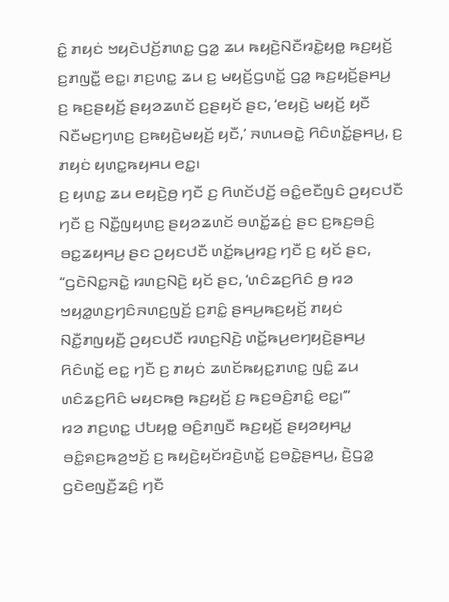ꤢꤨ꤭ ꤊꤟꤢꤦ ꤠꤟꤢꤧꤓꤢꤩ꤬ꤊꤛꤢ꤭ ꤞꤤ꤭ ꤘꤣ ꤒꤟꤢꤧ꤬ꤡꤢꤪꤙꤢꤧ꤭ꤟꤥ꤭ ꤒꤢ꤬ꤟꤢꤩ꤬ ꤢ꤬ꤊꤜꤢꤪ꤭ ꤕꤢ꤭꤯ ꤊꤢ꤬ꤛꤢ꤭ ꤘꤣ ꤢ꤬ ꤗꤟꤢꤩ꤬ꤞꤛꤢꤩ꤭ ꤞꤤ꤭ ꤒꤢ꤬ꤟꤢꤩ꤬ꤔꤌꤣ꤬ ꤢ꤬ ꤒꤢ꤬ꤔꤟꤢꤩ꤬ ꤔꤟꤤꤘꤛꤢꤩ ꤢ꤬ꤔꤟꤢꤩ ꤔꤢ, ‘ꤕꤟꤢꤧ꤬ ꤗꤟꤢꤩ꤬ ꤟꤢꤪ ꤡꤢꤪꤗꤢ꤬ꤚꤛꤢ꤬ ꤢ꤬ꤒꤟꤢꤧ꤬ꤗꤟꤢꤩ꤬ ꤟꤢꤪ,’ ꤏꤛꤣꤋꤢꤧ꤭ ꤖꤢꤨꤛꤢꤩ꤭ꤔꤌꤣ꤬, ꤢ꤬ ꤊꤟꤢꤦ ꤟꤛꤢ꤭ꤒꤟꤌꤣ ꤕꤢ꤭꤯
ꤢ꤬ ꤟꤛꤢ꤭ ꤘꤣ ꤕꤟꤢꤧ꤬ꤥ꤬ ꤚꤢꤪ ꤢ꤬ ꤖꤛꤢꤩꤓꤢꤩ꤬ ꤋꤢꤨ꤭ꤕꤢꤪꤜꤢꤨ ꤑꤟꤢꤓꤢꤪ ꤚꤢꤪ ꤢ꤬ ꤡꤢꤪ꤭ꤜꤟꤛꤢ꤬ ꤔꤟꤤꤘꤛꤢꤩ ꤋꤛꤢꤩ꤭ꤘꤢꤦ꤬ ꤔꤢ ꤢ꤬ꤒꤢ꤬ꤋꤢꤨ꤬ ꤋꤢ꤭ꤘꤟꤌꤣ꤬ ꤔꤢ ꤑꤟꤢꤓꤢꤪ ꤛꤢꤩ꤭ꤒꤣ꤬ꤙꤢ꤬ ꤚꤢꤪ ꤢ꤬ ꤟꤢꤩ ꤔꤢ, “ꤞꤢꤧꤡꤢ꤭ꤏꤢꤧ꤭ ꤙꤛꤢ꤬ꤡꤢꤧ꤬ ꤟꤢꤩ ꤔꤢ, ‘ꤛꤢꤨꤘꤢ꤬ꤖꤢꤨ ꤥ꤬ ꤙꤤ ꤠꤟꤤ꤭ꤛꤢ꤬ꤚꤢꤨꤏꤛꤢ꤬ꤜꤢꤩ꤬ ꤢ꤬ꤊꤢꤨ꤭ ꤔꤌꤣ꤬ꤒꤢ꤬ꤟꤢꤩ꤬ ꤊꤟꤢꤦ ꤡꤢꤪ꤭ꤊꤜꤟꤢꤪ꤬ ꤑꤟꤢꤓꤢꤪ ꤙꤛꤢ꤬ꤡꤢꤧ꤬ ꤛꤢꤩ꤭ꤒꤣ꤬ꤕꤚꤟꤢꤧ꤬ꤔꤌꤣ꤬ ꤖꤢꤨꤛꤢꤩ꤭ ꤕꤢ꤭ ꤚꤢꤪ ꤢ꤬ ꤊꤟꤢꤦ ꤘꤛꤢꤩꤒꤟꤢ꤭ꤊꤛꤢ꤭ ꤜꤢꤨ꤭ ꤘꤣ ꤛꤢꤨꤘꤢ꤬ꤖꤢꤨ ꤗꤟꤢꤒꤥ꤬ ꤒꤢ꤬ꤟꤢꤩ꤬ ꤢ꤬ ꤒꤢ꤬ꤋꤢꤨ꤬ꤊꤢꤨ꤭ ꤕꤢ꤭꤯’”
ꤙꤤ ꤊꤢ꤬ꤛꤢ꤭ ꤓꤝꤟꤥ꤭ ꤋꤢꤨ꤬ꤊꤜꤢꤪ ꤒꤢ꤬ꤟꤢꤩ꤬ ꤔꤟꤤꤟꤌꤣ꤭ ꤋꤢꤨ꤭ꤎꤢ꤬ꤒꤤ꤬ꤠꤢꤩ꤬ ꤢ꤬ ꤒꤟꤢꤧ꤬ꤟꤢꤩꤙꤢꤧ꤬ꤛꤢꤩ꤭ ꤢ꤬ꤋꤢꤧ꤭ꤔꤌꤣ꤬, ꤢꤧ꤬ꤞꤤ꤭ ꤞꤢꤧꤕꤜꤢꤪ꤬ꤘꤢꤨ꤬ ꤚꤢꤪ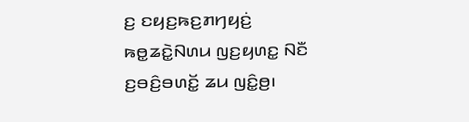ꤢ꤬ ꤢꤟꤢ꤬ꤒꤢ꤬ꤊꤚꤟꤢꤦ꤬ ꤒꤥ꤭ꤘꤢꤧ꤭ꤡꤛꤣ ꤜꤢ꤬ꤟꤛꤢ꤭ ꤡꤢꤪ ꤢ꤬ꤋꤢꤨ꤬ꤋꤛꤢꤩ꤭ ꤘꤣ ꤜꤢꤨ꤭ꤥ꤬꤯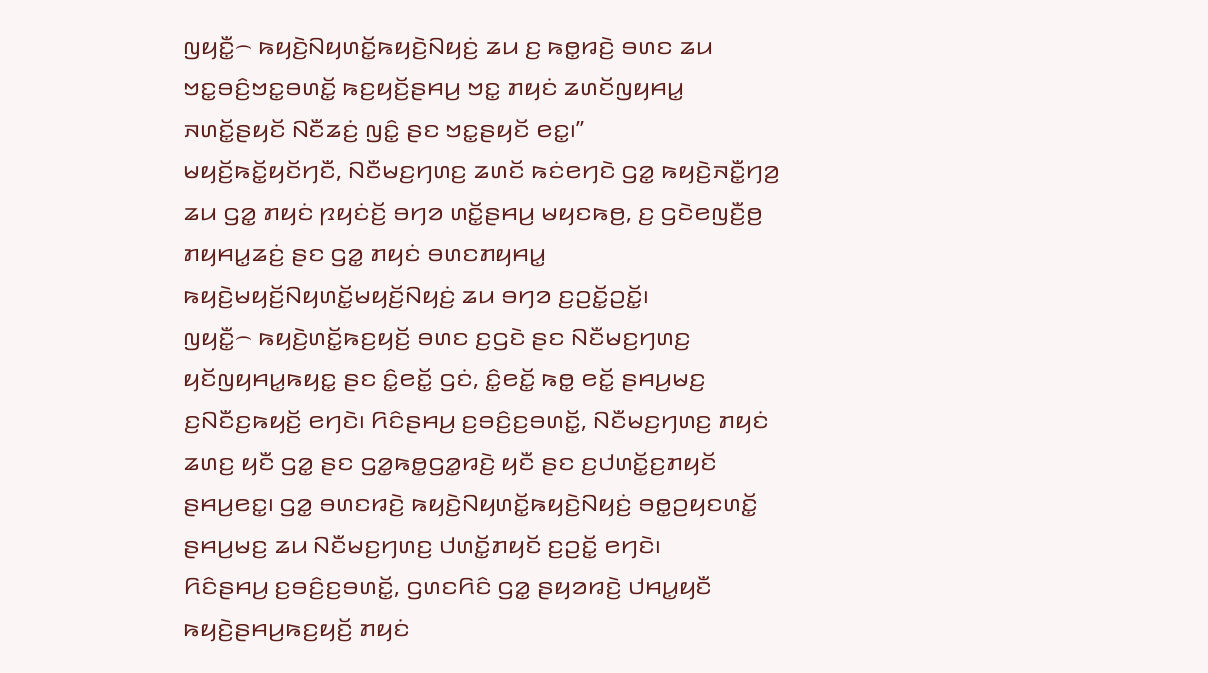ꤜꤟꤢꤪ꤭꤮ ꤒꤟꤢꤧ꤬ꤡꤟꤛꤢꤩ꤭ꤒꤟꤢꤧ꤬ꤡꤟꤢꤦ꤬ ꤘꤣ ꤢ꤬ ꤒꤥ꤭ꤙꤢꤧ꤬ ꤋꤛꤢ ꤘꤣ ꤠꤢ꤭ꤋꤢꤨ꤬ꤠꤢ꤭ꤋꤛꤢꤩ꤭ ꤒꤢ꤬ꤟꤢꤩ꤬ꤔꤌꤣ꤬ ꤠꤢ꤭ ꤊꤟꤢꤦ ꤘꤛꤢꤩꤜꤟꤌꤣ꤭ ꤏꤛꤢꤩ꤭ꤔꤟꤢꤩ ꤡꤢꤪꤘꤢꤦ꤬ ꤜꤢꤨ꤭ ꤔꤢ ꤠꤢ꤭ꤔꤟꤢꤩ ꤕꤢ꤭꤯”
ꤗꤟꤢꤩ꤬ꤒꤢꤩ꤭ꤟꤢꤩꤚꤢꤪ, ꤡꤢꤪꤗꤢ꤬ꤚꤛꤢ꤬ ꤘꤛꤢꤩ ꤒꤢꤦꤕꤚꤢꤧ ꤞꤤ꤭ ꤒꤟꤢꤧ꤬ꤏꤢꤪ꤭ꤚꤤ꤬ ꤘꤣ ꤞꤤ꤭ ꤊꤟꤢꤦ ꤐꤟꤢꤦꤢꤩ꤬ ꤋꤚꤤ ꤛꤢꤩ꤭ꤔꤌꤣ꤬ ꤗꤟꤢꤒꤥ꤬, ꤢ꤬ ꤞꤢꤧꤕꤜꤢꤪ꤬ꤥ꤬ ꤊꤟꤌꤣ꤭ꤘꤢꤦ꤬ ꤔꤢ ꤞꤤ꤭ ꤊꤟꤢꤦ ꤋꤛꤢꤊꤟꤌꤣ꤭ ꤒꤟꤢꤧ꤬ꤗꤟꤢꤩ꤬ꤡꤟꤛꤢꤩ꤭ꤗꤟꤢꤩ꤬ꤡꤟꤢꤦ꤬ ꤘꤣ ꤋꤚꤤ ꤢ꤬ꤑꤢꤩ꤭ꤑꤢꤩ꤭꤯
ꤜꤟꤢꤪ꤭꤮ ꤒꤟꤢꤧ꤬ꤛꤢꤩ꤭ꤒꤢ꤬ꤟꤢꤩ꤬ ꤋꤛꤢ ꤢ꤬ꤞꤢꤧ ꤔꤢ ꤡꤢꤪꤗꤢ꤬ꤚꤛꤢ꤬ ꤟꤢꤩꤜꤟꤌꤣ꤭ꤒꤟꤢ꤭ ꤔꤢ ꤢꤨ꤭ꤕꤢꤩ꤭ ꤞꤢꤦ, ꤢꤨ꤭ꤕꤢꤩ꤭ ꤒꤥ꤭ ꤕꤢꤩ꤭ ꤔꤌꤣ꤬ꤗꤢ꤬ ꤢ꤬ꤡꤢꤪꤢ꤬ꤒꤟꤢꤩ꤬ ꤕꤚꤢꤧ꤯ ꤖꤢꤨꤔꤌꤣ꤬ ꤢ꤬ꤋꤢꤨ꤬ꤢ꤬ꤋꤛꤢꤩ꤭, ꤡꤢꤪꤗꤢ꤬ꤚꤛꤢ꤬ ꤊꤟꤢꤦ ꤘꤛꤢ꤬ ꤟꤢꤪ ꤞꤤ꤭ ꤔꤢ ꤞꤤ꤭ꤒꤥ꤭ꤞꤤ꤭ꤙꤢꤧ꤬ ꤟꤢꤪ ꤔꤢ ꤢ꤬ꤓꤛꤢꤩ꤭ꤢ꤬ꤊꤟꤢꤩ ꤔꤌꤣ꤬ꤕꤢ꤭꤯ ꤞꤤ꤭ ꤋꤛꤢꤙꤢꤧ꤬ ꤒꤟꤢꤧ꤬ꤡꤟꤛꤢꤩ꤭ꤒꤟꤢꤧ꤬ꤡꤟꤢꤦ꤬ ꤋꤥ꤭ꤑꤟꤢꤛꤢꤩ꤭ ꤔꤌꤣ꤬ꤗꤢ꤬ ꤘꤣ ꤡꤢꤪꤗꤢ꤬ꤚꤛꤢ꤬ ꤓꤛꤢꤩ꤭ꤊꤟꤢꤩ ꤢ꤬ꤑꤢꤩ꤭ ꤕꤚꤢꤧ꤯
ꤖꤢꤨꤔꤌꤣ꤬ ꤢ꤬ꤋꤢꤨ꤬ꤢ꤬ꤋꤛꤢꤩ꤭, ꤞꤛꤢꤖꤢꤨ ꤞꤤ꤭ ꤔꤟꤤꤙꤢꤧ꤬ ꤓꤌꤣ꤭ꤟꤢꤪ ꤒꤟꤢꤧ꤬ꤔꤌꤣ꤬ꤒꤢ꤬ꤟꤢꤩ꤬ ꤊꤟꤢꤦ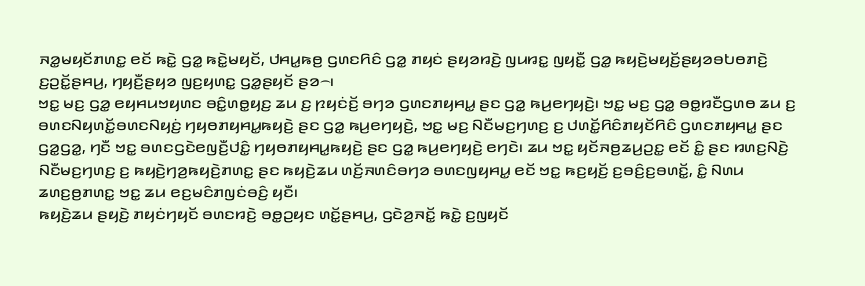ꤏꤤ꤭ꤗꤟꤢꤩꤊꤛꤢ꤭ ꤕꤢꤩ ꤒꤢꤧ꤭ ꤞꤤ꤭ ꤒꤢꤧ꤭ꤗꤟꤢꤩ, ꤓꤌꤣ꤭ꤒꤥ꤬ ꤞꤛꤢꤖꤢꤨ ꤞꤤ꤭ ꤊꤟꤢꤦ ꤔꤟꤤꤙꤢꤧ꤬ ꤜꤣꤙꤢ꤭ ꤜꤟꤢꤪ꤭ ꤞꤤ꤭ ꤒꤟꤢꤧ꤬ꤗꤟꤢꤩ꤬ꤔꤟꤤꤋꤝꤥꤊꤢꤧ꤬ ꤢ꤬ꤑꤢꤩ꤭ꤔꤌꤣ꤬, ꤚꤟꤢꤪ꤬ꤔꤟꤤ ꤜꤢ꤬ꤟꤛꤢ꤭ ꤞꤤ꤭ꤔꤟꤢꤩ ꤔꤤ꤮꤯
ꤠꤢ꤭ ꤗꤢ꤬ ꤞꤤ꤭ ꤕꤟꤌꤣꤠꤟꤛꤢ ꤋꤢꤨ꤭ꤛꤥ꤭ꤟꤢ꤬ ꤘꤣ ꤢ꤬ ꤐꤟꤢꤦꤢꤩ꤬ ꤋꤚꤤ ꤞꤛꤢꤊꤟꤌꤣ꤭ ꤔꤢ ꤞꤤ꤭ ꤒꤣ꤬ꤕꤚꤟꤢꤧ꤬꤯ ꤠꤢ꤭ ꤗꤢ꤬ ꤞꤤ꤭ ꤋꤥ꤭ꤙꤢꤪꤞꤛꤥ ꤘꤣ ꤢ꤬ ꤋꤛꤢꤡꤟꤛꤢꤩ꤭ꤋꤛꤢꤡꤟꤢꤦ꤬ ꤚꤟꤥꤊꤟꤌꤣ꤭ꤒꤟꤢꤧ꤬ ꤔꤢ ꤞꤤ꤭ ꤒꤣ꤬ꤕꤚꤟꤢꤧ꤬, ꤠꤢ꤭ ꤗꤢ꤬ ꤡꤢꤪꤗꤢ꤬ꤚꤛꤢ꤬ ꤢ꤬ ꤓꤛꤢꤩ꤭ꤖꤢꤨꤊꤟꤢꤩꤖꤢꤨ ꤞꤛꤢꤊꤟꤌꤣ꤭ ꤔꤢ ꤞꤤ꤭ꤞꤤ꤭, ꤚꤢꤪ ꤠꤢ꤭ ꤋꤛꤢꤞꤢꤧꤕꤜꤢꤪ꤬ꤓꤢꤨ꤭ ꤚꤟꤥꤊꤟꤌꤣ꤭ꤒꤟꤢꤧ꤬ ꤔꤢ ꤞꤤ꤭ ꤒꤣ꤬ꤕꤚꤟꤢꤧ꤬ ꤕꤚꤢꤧ꤯ ꤘꤣ ꤠꤢ꤭ ꤟꤢꤩꤏꤥ꤬ꤘꤣ꤬ꤑꤢ꤭ ꤕꤢꤩ ꤢꤨ꤭ ꤔꤢ ꤙꤛꤢ꤬ꤡꤢꤧ꤬ ꤡꤢꤪꤗꤢ꤬ꤚꤛꤢ꤬ ꤢ꤬ ꤒꤟꤢꤧ꤬ꤚꤤ꤬ꤒꤟꤢꤧ꤬ꤊꤛꤢ꤭ ꤔꤢ ꤒꤟꤢꤧ꤬ꤘꤣ ꤛꤢꤩ꤬ꤏꤛꤢꤨꤋꤚꤤ ꤋꤛꤢꤜꤟꤌꤣ꤭ ꤕꤢꤩ ꤠꤢ꤭ ꤒꤢ꤬ꤟꤢꤩ꤬ ꤢ꤬ꤋꤢꤨ꤬ꤢ꤬ꤋꤛꤢꤩ꤭, ꤢꤨ꤭ ꤡꤛꤣ ꤘꤛꤢ꤬ꤥ꤬ꤊꤛꤢ꤭ ꤠꤢ꤭ ꤘꤣ ꤕꤢ꤬ꤗꤢꤨꤊꤜꤢꤦꤋꤢꤨ꤬ ꤟꤢꤪ꤯
ꤒꤟꤢꤧ꤬ꤘꤣ ꤔꤟꤢꤧ꤬ ꤊꤟꤢꤦꤚꤟꤢꤩ ꤋꤛꤢꤙꤢꤧ꤬ ꤋꤥ꤭ꤑꤟꤢ ꤛꤢꤩ꤭ꤔꤌꤣ꤬, ꤞꤢꤧꤤ꤬ꤏꤢꤩ꤭ ꤒꤢꤧ꤭ ꤢ꤬ꤜꤟꤢꤩ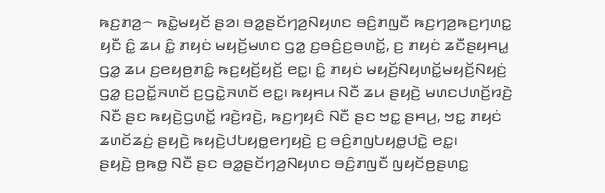ꤒꤢ꤬ꤊꤤ꤬꤮ ꤒꤢꤧ꤭ꤗꤟꤢꤩ ꤔꤤ꤯ ꤋꤤ꤭ꤔꤢꤩꤚꤤ꤬ꤡꤟꤛꤢ ꤋꤢꤨ꤬ꤊꤜꤢꤪ ꤒꤢ꤬ꤚꤤ꤬ꤒꤢ꤬ꤚꤛꤢ꤭ ꤟꤢꤪ ꤢꤨ꤭ ꤘꤣ ꤢꤨ꤭ ꤊꤟꤢꤦ ꤗꤟꤢꤩ꤬ꤗꤛꤢ ꤞꤤ꤭ ꤢ꤬ꤋꤢꤨ꤬ꤢ꤬ꤋꤛꤢꤩ꤭, ꤢ꤬ ꤊꤟꤢꤦ ꤘꤢꤪꤔꤟꤌꤣ꤭ ꤞꤤ꤭ ꤘꤣ ꤢ꤬ꤕꤟꤥ꤬ꤊꤢꤨ꤭ ꤒꤢ꤬ꤟꤢꤩ꤬ꤟꤢꤩ꤬ ꤕꤢ꤭꤯ ꤢꤨ꤭ ꤊꤟꤢꤦ ꤗꤟꤢꤩ꤬ꤡꤟꤛꤢꤩ꤭ꤗꤟꤢꤩ꤬ꤡꤟꤢꤦ꤬ ꤞꤤ꤭ ꤢ꤬ꤑꤢꤩ꤭ꤏꤛꤢꤩ ꤢ꤬ꤞꤢꤧ꤭ꤏꤛꤢꤩ ꤕꤢ꤭꤯ ꤒꤟꤌꤣ ꤡꤢꤪ ꤘꤣ ꤔꤟꤢꤧ꤬ ꤗꤛꤢꤓꤛꤢꤩ꤬ꤙꤢꤧ꤬ ꤡꤢꤪ ꤔꤢ ꤒꤟꤢꤧ꤬ꤞꤛꤢꤩ꤭ ꤙꤢꤧ꤬ꤙꤢꤧ꤬, ꤒꤢ꤬ꤚꤟꤢꤨ ꤡꤢꤪ ꤔꤢ ꤠꤢ꤭ ꤔꤌꤣ꤬, ꤠꤢ꤭ ꤊꤟꤢꤦ ꤘꤛꤢꤩꤘꤢꤦ꤬ ꤔꤟꤢꤧ꤬ ꤒꤟꤢꤧ꤬ꤓꤝꤟꤥ꤭ꤕꤚꤟꤢꤧ꤬ ꤢ꤬ ꤋꤢꤨ꤬ꤊꤜꤝꤟꤥ꤭ꤓꤢꤧ꤭ ꤕꤢ꤭꤯
ꤔꤟꤢꤧ꤬ ꤥ꤬ꤒꤥ꤭ ꤡꤢꤪ ꤔꤢ ꤋꤤ꤭ꤔꤢꤩꤚꤤ꤬ꤡꤟꤛꤢ ꤋꤢꤨ꤬ꤊꤜꤢꤪ ꤜꤟꤢꤩꤥ꤬ꤔꤛꤢ꤭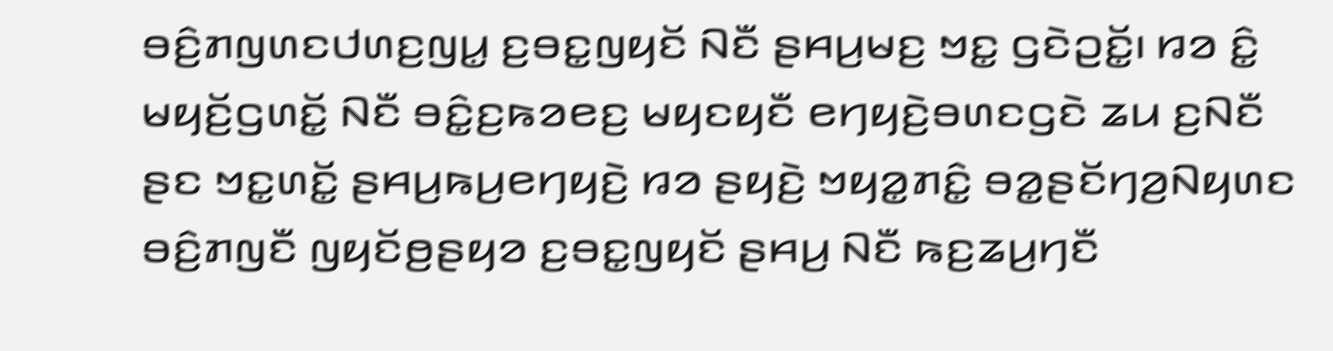ꤋꤢꤨ꤬ꤊꤜꤛꤢꤓꤛꤢ꤬ꤜꤣ꤭ ꤢ꤬ꤋꤢ꤭ꤜꤟꤢꤩ ꤡꤢꤪ ꤔꤌꤣ꤬ꤗꤢ꤬ ꤠꤢ꤭ ꤞꤢꤧꤑꤢꤩ꤭꤯ ꤙꤤ ꤢꤨ꤭ ꤗꤟꤢꤩ꤬ꤞꤛꤢꤩ꤭ ꤡꤢꤪ ꤋꤢꤨ꤭ꤢ꤬ꤒꤤꤕꤢ꤬ ꤗꤟꤢꤟꤢꤪ ꤕꤚꤟꤢꤧ꤬ꤋꤛꤢꤞꤢꤧ ꤘꤣ ꤢ꤬ꤡꤢꤪ ꤔꤢ ꤠꤢ꤭ꤛꤢꤩ꤭ ꤔꤌꤣ꤬ꤒꤣ꤬ꤕꤚꤟꤢꤧ꤬ ꤙꤤ ꤔꤟꤢꤧ꤬ ꤠꤟꤤ꤭ꤊꤢꤨ꤭ ꤋꤤ꤭ꤔꤢꤩꤚꤤ꤬ꤡꤟꤛꤢ ꤋꤢꤨ꤬ꤊꤜꤢꤪ ꤜꤟꤢꤩꤥ꤬ꤔꤟꤤ ꤢ꤬ꤋꤢ꤭ꤜꤟꤢꤩ ꤔꤌꤣ꤬ ꤡꤢꤪ ꤒꤢ꤬ꤘꤣ꤬ꤚꤢꤪ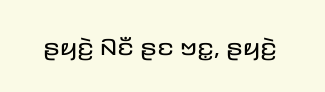ꤔꤟꤢꤧ꤬ ꤡꤢꤪ ꤔꤢ ꤠꤢ꤭, ꤔꤟꤢꤧ꤬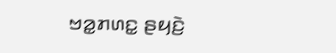ꤠꤤ꤭ꤊꤛꤢ꤭ ꤔꤟꤢꤧ꤬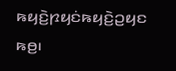ꤒꤟꤢꤧ꤬ꤐꤟꤢꤦꤒꤟꤢꤧ꤬ꤑꤟꤢ ꤒꤥ꤬꤯